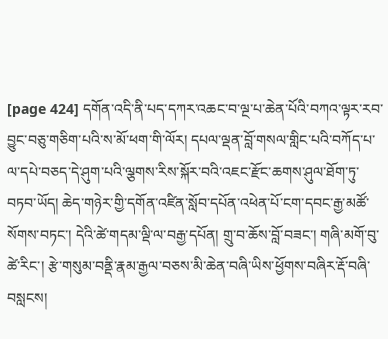[page 424] དགོན་འདི་ནི་པད་དཀར་འཆང་བ་ལྔ་པ་ཆེན་པོའི་བཀའ་ལྟར་རབ་བྱུང་བཅུ་གཅིག་པའི་ས་མོ་ཕག་གི་ལོར། དཔལ་ལྡན་བློ་གསལ་གླིང་པའི་བཀོད་པ་ལ་དཔེ་བཅད་དེ་ཤུག་པའི་ལྕགས་རིས་སྐོར་བའི་འཇང་རྫོང་ཆགས་ཤུལ་ཐོག་ཏུ་བཏབ་ཡོད། ཆེད་གཉེར་གྱི་དགོན་འཛིན་སློབ་དཔོན་འཕེན་པོ་ངག་དབང་རྒྱ་མཚོ་སོགས་བཏང་། དེའི་ཚེ་གདམ་ལྡི་ལ་བརྒྱ་དཔོན། གྲུ་བ་ཆོས་བློ་བཟང་། གཞི་མགོ་བུ་ཚེ་རིང་། རྩེ་གསུམ་བནྡི་རྣམ་རྒྱལ་བཅས་མི་ཆེན་བཞི་ཡིས་ཕྱོགས་བཞིར་རྡོ་བཞི་བསླངས།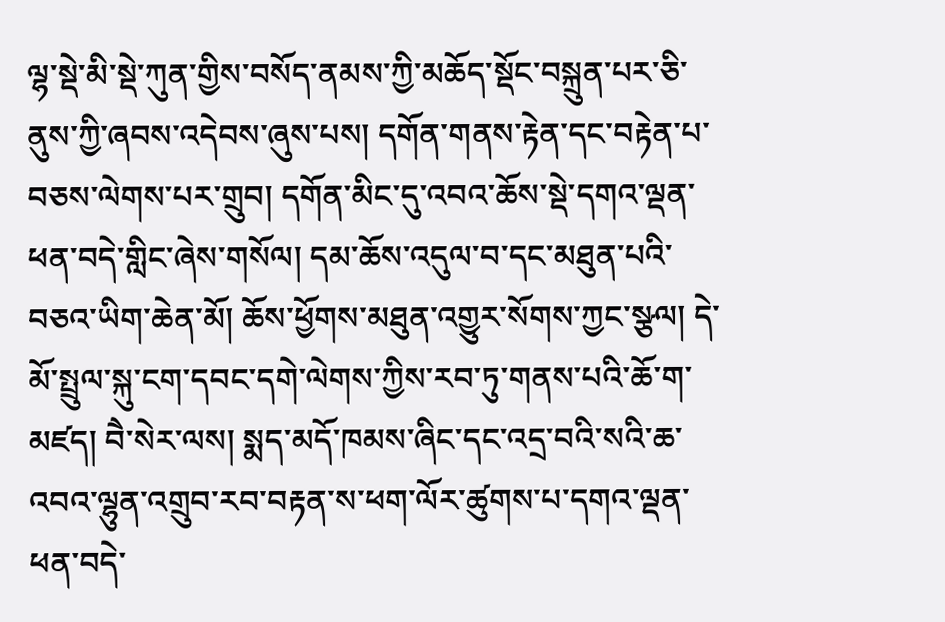ལྷ་སྡེ་མི་སྡེ་ཀུན་གྱིས་བསོད་ནམས་ཀྱི་མཆོད་སྡོང་བསྐྲུན་པར་ཅི་ནུས་ཀྱི་ཞབས་འདེབས་ཞུས་པས། དགོན་གནས་རྟེན་དང་བརྟེན་པ་བཅས་ལེགས་པར་གྲུབ། དགོན་མིང་དུ་འབའ་ཆོས་སྡེ་དགའ་ལྡན་ཕན་བདེ་གླིང་ཞེས་གསོལ། དམ་ཆོས་འདུལ་བ་དང་མཐུན་པའི་བཅའ་ཡིག་ཆེན་མོ། ཆོས་ཕྱོགས་མཐུན་འགྱུར་སོགས་ཀྱང་སྩལ། དེ་མོ་སྤྲུལ་སྐུ་ངག་དབང་དགེ་ལེགས་ཀྱིས་རབ་ཏུ་གནས་པའི་ཆོ་ག་མཛད། བཻ་སེར་ལས། སྨད་མདོ་ཁམས་ཞིང་དང་འདྲ་བའི་སའི་ཆ་འབའ་ལྷུན་འགྲུབ་རབ་བརྟན་ས་ཕག་ལོར་ཚུགས་པ་དགའ་ལྡན་ཕན་བདེ་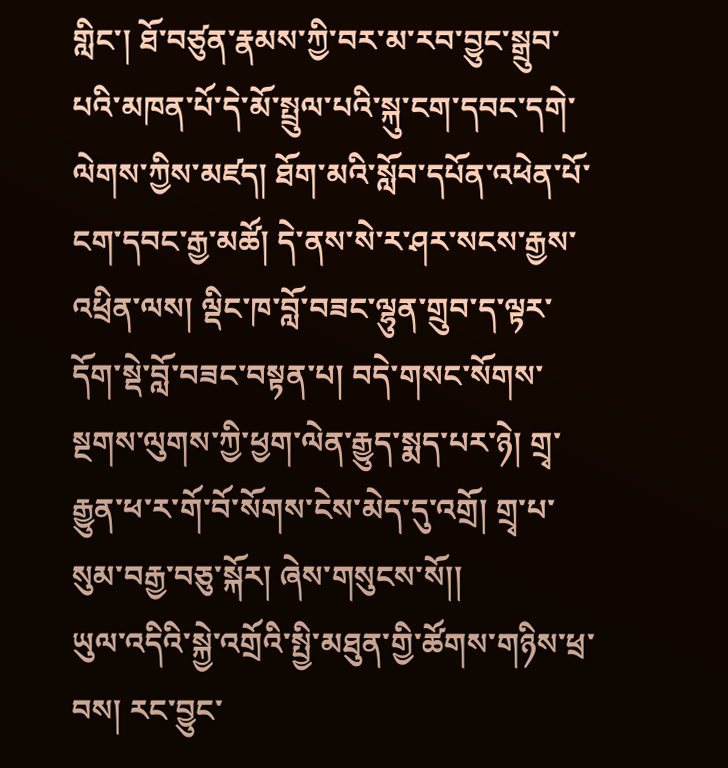གླིང་། ཐོ་བཙུན་རྣམས་ཀྱི་བར་མ་རབ་བྱུང་སྒྲུབ་པའི་མཁན་པོ་དེ་མོ་སྤྲུལ་པའི་སྐུ་ངག་དབང་དགེ་ལེགས་ཀྱིས་མཛད། ཐོག་མའི་སློབ་དཔོན་འཕེན་པོ་ངག་དབང་རྒྱ་མཚོ། དེ་ནས་སེ་ར་ཤར་སངས་རྒྱས་འཕྲིན་ལས། ལྡིང་ཁ་བློ་བཟང་ལྷུན་གྲུབ་ད་ལྟར་དོག་སྡེ་བློ་བཟང་བསྟན་པ། བདེ་གསང་སོགས་སྔགས་ལུགས་ཀྱི་ཕྱག་ལེན་རྒྱུད་སྨད་པར་ཉེ། གྲྭ་རྒྱུན་ཕ་ར་གོ་བོ་སོགས་ངེས་མེད་དུ་འགྲོ། གྲྭ་པ་སུམ་བརྒྱ་བཅུ་སྐོར། ཞེས་གསུངས་སོ།།
ཡུལ་འདིའི་སྐྱེ་འགྲོའི་སྤྱི་མཐུན་གྱི་ཚོགས་གཉིས་ཕྲ་བས། རང་བྱུང་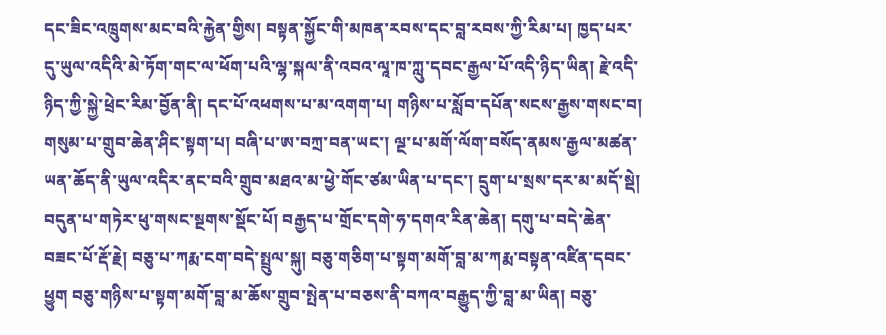དང་ཟིང་འཁྲུགས་མང་བའི་རྐྱེན་གྱིས། བསྟན་སྐྱོང་གི་མཁན་རབས་དང་བླ་རབས་ཀྱི་རིམ་པ། ཁྱད་པར་དུ་ཡུལ་འདིའི་མེ་ཏོག་གང་ལ་ཕོག་པའི་ལྷ་སྐལ་ནི་འབའ་ལཱ་ཁ་ཀླུ་དབང་རྒྱལ་པོ་འདི་ཉིད་ཡིན། རྗེ་འདི་ཉིད་ཀྱི་སྐྱེ་ཕྲེང་རིམ་བྱོན་ནི། དང་པོ་འཕགས་པ་མ་འགག་པ། གཉིས་པ་སློབ་དཔོན་སངས་རྒྱས་གསང་བ། གསུམ་པ་གྲུབ་ཆེན་ཤིང་སྟག་པ། བཞི་པ་ཨ་བཀྲ་བན་ཡང་། ལྔ་པ་མགོ་ལོག་བསོད་ནམས་རྒྱལ་མཚན་ཡན་ཆོད་ནི་ཡུལ་འདིར་ནང་བའི་གྲུབ་མཐའ་མ་ཕྱེ་གོང་ཙམ་ཡིན་པ་དང་། དྲུག་པ་སྲས་དར་མ་མདོ་སྡེ། བདུན་པ་གཏེར་ཕུ་གསང་སྔགས་སྡོང་པོ། བརྒྱད་པ་གྲོང་དགེ་ཧ་དགའ་རིན་ཆེན། དགུ་པ་བདེ་ཆེན་བཟང་པོ་རྡོ་རྗེ། བཅུ་པ་ཀརྨ་ངག་བདེ་སྤྲུལ་སྐུ། བཅུ་གཅིག་པ་སྟག་མགོ་བླ་མ་ཀརྨ་བསྟན་འཛིན་དབང་ཕྱུག བཅུ་གཉིས་པ་སྟག་མགོ་བླ་མ་ཆོས་གྲུབ་སྤེན་པ་བཅས་ནི་བཀའ་བརྒྱུད་ཀྱི་བླ་མ་ཡིན། བཅུ་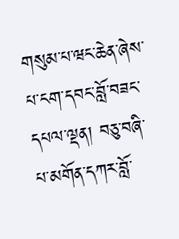གསུམ་པ་ཝང་ཆེན་ཞེས་པ་ངག་དབང་བློ་བཟང་དཔལ་ལྡན། བཅུ་བཞི་པ་མགོན་དཀར་བློ་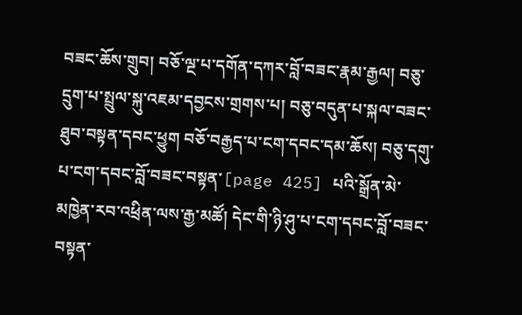བཟང་ཆོས་གྲུབ། བཅོ་ལྔ་པ་དགོན་དཀར་བློ་བཟང་རྣམ་རྒྱལ། བཅུ་དྲུག་པ་སྤྲུལ་སྐུ་འཇམ་དབྱངས་གྲགས་པ། བཅུ་བདུན་པ་སྐལ་བཟང་ཐུབ་བསྟན་དབང་ཕྱུག བཅོ་བརྒྱད་པ་ངག་དབང་དམ་ཆོས། བཅུ་དགུ་པ་ངག་དབང་བློ་བཟང་བསྟན་[page 425] པའི་སྒྲོན་མེ་མཁྱེན་རབ་འཕྲིན་ལས་རྒྱ་མཚོ། དེང་གི་ཉི་ཤུ་པ་ངག་དབང་བློ་བཟང་བསྟན་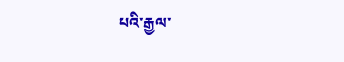པའི་རྒྱལ་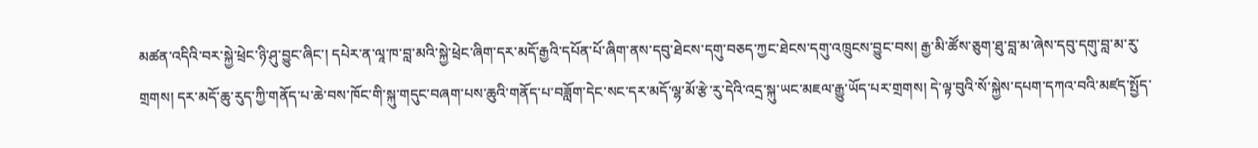མཚན་འདིའི་བར་སྐྱེ་ཕྲེང་ཉི་ཤུ་བྱུང་ཞིང་། དཔེར་ན་ལཱ་ཁ་བླ་མའི་སྐྱེ་ཕྲེང་ཞིག་དར་མདོ་རྒྱའི་དཔོན་པོ་ཞིག་ནས་དབུ་ཐེངས་དགུ་བཅད་ཀྱང་ཐེངས་དགུ་འཁྲུངས་བྱུང་བས། རྒྱ་མི་ཚོས་ཅུག་ཐུ་བླ་མ་ཞེས་དབུ་དགུ་བླ་མ་རུ་གྲགས། དར་མདོ་ཆུ་རུད་ཀྱི་གནོད་པ་ཆེ་བས་ཁོང་གི་སྐུ་གདུང་བཞག་པས་ཆུའི་གནོད་པ་བཟློག་དེང་སང་དར་མདོ་ལྷ་མོ་རྩེ་རུ་དེའི་འདྲ་སྐུ་ཡང་མཇལ་རྒྱུ་ཡོད་པར་གྲགས། དེ་ལྟ་བུའི་སོ་སྐྱེས་དཔག་དཀའ་བའི་མཛད་སྤྱོད་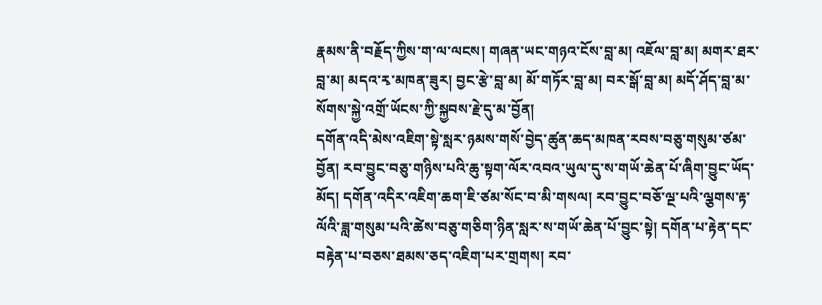རྣམས་ནི་བརྗོད་ཀྱིས་ག་ལ་ལངས། གཞན་ཡང་གཉའ་ངོས་བླ་མ། འཇོལ་བླ་མ། མགར་ཐར་བླ་མ། མདའ་རྭ་མཁན་ཟུར། བྱང་རྩེ་བླ་མ། མོ་གཏོར་བླ་མ། བར་སྒོ་བླ་མ། མདོ་ཤོད་བླ་མ་སོགས་སྐྱེ་འགྲོ་ཡོངས་ཀྱི་སྐྱབས་རྗེ་དུ་མ་བྱོན།
དགོན་འདི་མེས་འཇིག་སྟེ་སླར་ཉམས་གསོ་བྱེད་ཚུན་ཆད་མཁན་རབས་བཅུ་གསུམ་ཙམ་བྱོན། རབ་བྱུང་བཅུ་གཉིས་པའི་ཆུ་སྟག་ལོར་འབའ་ཡུལ་དུ་ས་གཡོ་ཆེན་པོ་ཞིག་བྱུང་ཡོད་མོད། དགོན་འདིར་འཇིག་ཆག་ཇི་ཙམ་སོང་བ་མི་གསལ། རབ་བྱུང་བཅོ་ལྔ་པའི་ལྕགས་རྟ་ལོའི་ཟླ་གསུམ་པའི་ཚེས་བཅུ་གཅིག་ཉིན་སླར་ས་གཡོ་ཆེན་པོ་བྱུང་སྟེ། དགོན་པ་རྟེན་དང་བརྟེན་པ་བཅས་ཐམས་ཅད་འཇིག་པར་གྲགས། རབ་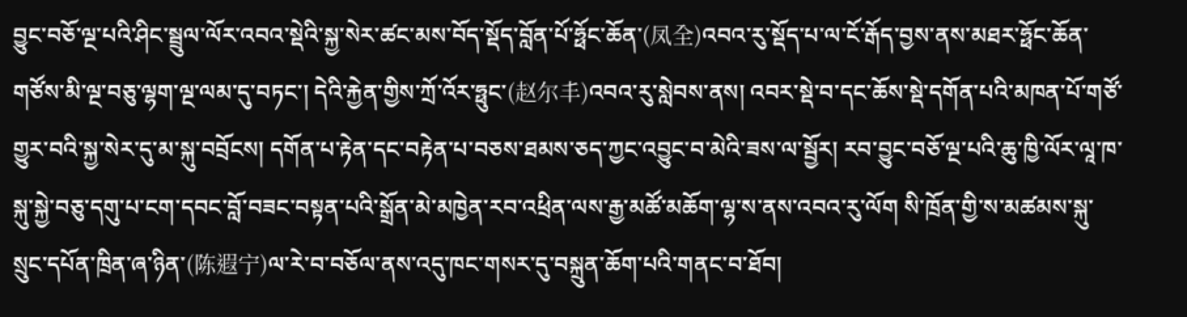བྱུང་བཅོ་ལྔ་པའི་ཤིང་སྦྲུལ་ལོར་འབའ་སྡེའི་སྐྱ་སེར་ཚང་མས་བོད་སྡོད་བློན་པོ་ཧྥོང་ཆོན་(凤全)འབའ་རུ་སྡོད་པ་ལ་ངོ་རྒོད་བྱས་ནས་མཐར་ཧྥོང་ཆོན་གཙོས་མི་ལྔ་བཅུ་ལྷག་ལྔ་ལམ་དུ་བཏང་། དེའི་རྐྱེན་གྱིས་ཀྲོ་འོར་ཧྥུང་(赵尔丰)འབའ་རུ་སླེབས་ནས། འབར་སྡེ་བ་དང་ཆོས་སྡེ་དགོན་པའི་མཁན་པོ་གཙོ་གྱུར་བའི་སྐྱ་སེར་དུ་མ་སྐུ་བབྲོངས། དགོན་པ་རྟེན་དང་བརྟེན་པ་བཅས་ཐམས་ཅད་ཀྱང་འབྱུང་བ་མེའི་ཟས་ལ་སྦྱོར། རབ་བྱུང་བཅོ་ལྔ་པའི་ཆུ་ཁྱི་ལོར་ལཱ་ཁ་སྐུ་སྐྱེ་བཅུ་དགུ་པ་ངག་དབང་བློ་བཟང་བསྟན་པའི་སྒྲོན་མེ་མཁྱེན་རབ་འཕྲིན་ལས་རྒྱ་མཚོ་མཆོག་ལྷ་ས་ནས་འབའ་རུ་ལོག སི་ཁྲོན་གྱི་ས་མཚམས་སྐུ་སྲུང་དཔོན་ཁྲིན་ཞ་ཉིན་(陈遐宁)ལ་རེ་བ་བཅོལ་ནས་འདུ་ཁང་གསར་དུ་བསྐྲུན་ཆོག་པའི་གནང་བ་ཐོབ།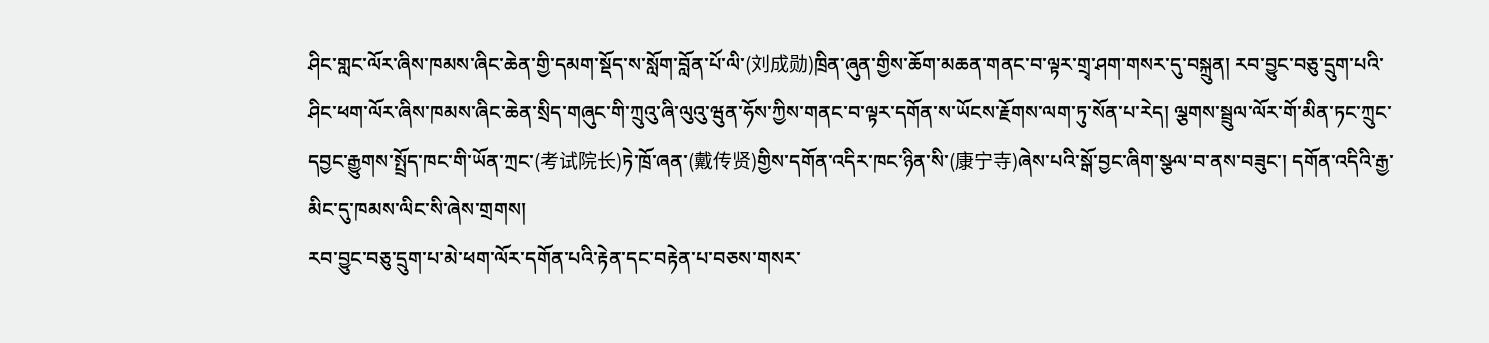ཤིང་གླང་ལོར་ཞིས་ཁམས་ཞིང་ཆེན་གྱི་དམག་སྡོད་ས་སློག་བློན་པོ་ལི་(刘成勋)ཁྲིན་ཞུན་གྱིས་ཆོག་མཆན་གནང་བ་ལྟར་གྲྭ་ཤག་གསར་དུ་བསྐྲུན། རབ་བྱུང་བཅུ་དྲུག་པའི་ཤིང་ཕག་ལོར་ཞིས་ཁམས་ཞིང་ཆེན་སྲིད་གཞུང་གི་ཀྲུའུ་ཞི་ལུའུ་ཝུན་ཧོས་ཀྱིས་གནང་བ་ལྟར་དགོན་ས་ཡོངས་རྗོགས་ལག་ཏུ་སོན་པ་རེད། ལྕགས་སྦྲུལ་ལོར་གོ་མིན་ཏང་ཀྲུང་དབྱང་རྒྱུགས་སྤྲོད་ཁང་གི་ཡོན་ཀྲང་(考试院长)ཏེ་ཁྲོ་ཞན་(戴传贤)གྱིས་དགོན་འདིར་ཁང་ཉིན་སི་(康宁寺)ཞེས་པའི་སྒོ་བྱང་ཞིག་སྩལ་བ་ནས་བཟུང་། དགོན་འདིའི་རྒྱ་མིང་དུ་ཁམས་ལིང་སི་ཞེས་གྲགས།
རབ་བྱུང་བཅུ་དྲུག་པ་མེ་ཕག་ལོར་དགོན་པའི་རྟེན་དང་བརྟེན་པ་བཅས་གསར་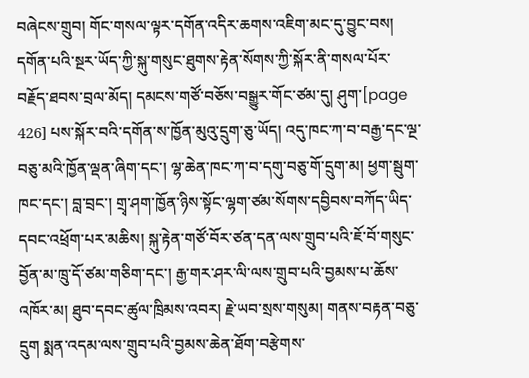བཞེངས་གྲུབ། གོང་གསལ་ལྟར་དགོན་འདིར་ཆགས་འཇིག་མང་དུ་བྱུང་བས། དགོན་པའི་སྔར་ཡོད་ཀྱི་སྐུ་གསུང་ཐུགས་རྟེན་སོགས་ཀྱི་སྐོར་ནི་གསལ་པོར་བརྗོད་ཐབས་བྲལ་མོད། དམངས་གཙོ་བཅོས་བསྒྱུར་གོང་ཙམ་དུ། ཤུག་[page 426] པས་སྐོར་བའི་དགོན་ས་ཁྱོན་མུའུ་དྲུག་ཅུ་ཡོད། འདུ་ཁང་ཀ་བ་བརྒྱ་དང་ལྔ་བཅུ་མའི་ཁྱོན་ལྡན་ཞིག་དང་། ལྷ་ཆེན་ཁང་ཀ་བ་དགུ་བཅུ་གོ་དྲུག་མ། ཕྱག་སྦུག་ཁང་དང་། བླ་བྲང་། གྲྭ་ཤག་ཁྱོན་ཉིས་སྟོང་ལྷག་ཙམ་སོགས་དབྱིབས་བཀོད་ཡིད་དབང་འཕྲོག་པར་མཆིས། སྐུ་རྟེན་གཙོ་བོར་ཙན་དན་ལས་གྲུབ་པའི་ཇོ་བོ་གསུང་བྱོན་མ་ཁྲུ་དོ་ཙམ་གཅིག་དང་། རྒྱ་གར་ཤར་ལི་ལས་གྲུབ་པའི་བྱམས་པ་ཆོས་འཁོར་མ། ཐུབ་དབང་ཚུལ་ཁྲིམས་འབར། རྗེ་ཡབ་སྲས་གསུམ། གནས་བརྟན་བཅུ་དྲུག སྨན་འདམ་ལས་གྲུབ་པའི་བྱམས་ཆེན་ཐོག་བརྩེགས་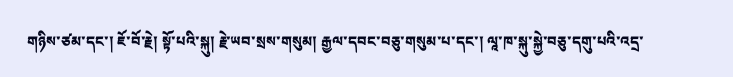གཉིས་ཙམ་དང་། ཇོ་བོ་རྗེ། སྟོ་པའི་སྐུ། རྗེ་ཡབ་སྲས་གསུམ། རྒྱལ་དབང་བཅུ་གསུམ་པ་དང་། ལཱ་ཁ་སྐུ་སྐྱེ་བཅུ་དགུ་པའི་འདྲ་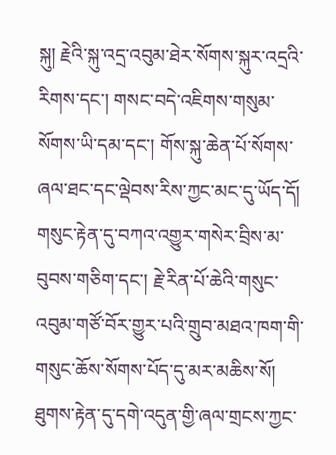སྐུ། རྗེའི་སྐུ་འདྲ་འབུམ་ཐེར་སོགས་སྐུར་འདྲའི་རིགས་དང་། གསང་བདེ་འཇིགས་གསུམ་སོགས་ཡི་དམ་དང་། གོས་སྐུ་ཆེན་པོ་སོགས་ཞལ་ཐང་དང་ལྡེབས་རིས་ཀྱང་མང་དུ་ཡོད་དོ། གསུང་རྟེན་དུ་བཀའ་འགྱུར་གསེར་བྲིས་མ་བུབས་གཅིག་དང་། རྗེ་རིན་པོ་ཆེའི་གསུང་འབུམ་གཙོ་བོར་གྱུར་པའི་གྲུབ་མཐའ་ཁག་གི་གསུང་ཆོས་སོགས་པོད་དུ་མར་མཆིས་སོ། ཐུགས་རྟེན་དུ་དགེ་འདུན་གྱི་ཞལ་གྲངས་ཀྱང་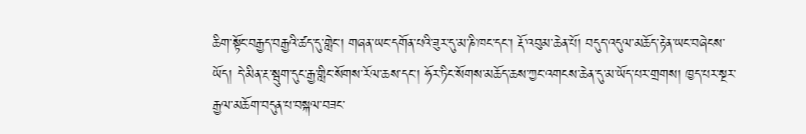ཆིག་སྟོང་བརྒྱད་བརྒྱའི་ཚད་དུ་གླེང་། གཞན་ཡང་དགོན་པའི་ཟུར་དུ་མ་ཎི་ཁང་དང་། རྡོ་འབུམ་ཆེན་པོ། བདུད་འདུལ་མཆོད་རྟེན་ཡང་བཞེངས་ཡོད། དེ་མིན་རྔ་སྦུག་དུང་རྒྱ་གླིང་སོགས་རོལ་ཆས་དང་། ཧོར་ཏིང་སོགས་མཆོད་ཆས་ཀྱང་འགངས་ཆེན་དུ་མ་ཡོད་པར་གྲགས། ཁྱད་པར་སྔར་རྒྱལ་མཆོག་བདུན་པ་བསྐལ་བཟང་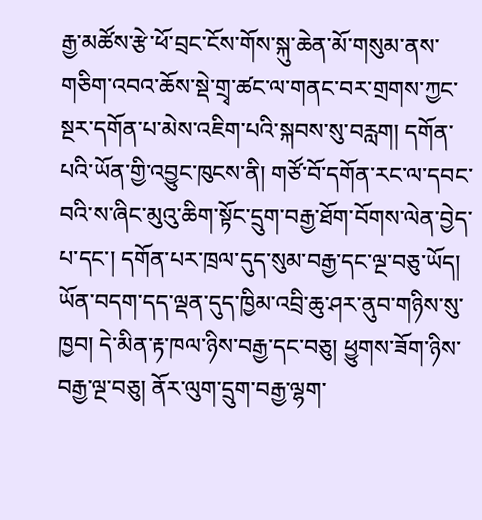རྒྱ་མཚོས་རྩེ་ཕོ་བྲང་ངོས་གོས་སྐུ་ཆེན་མོ་གསུམ་ནས་གཅིག་འབའ་ཆོས་སྡེ་གྲྭ་ཚང་ལ་གནང་བར་གྲགས་ཀྱང་སྔར་དགོན་པ་མེས་འཇིག་པའི་སྐབས་སུ་བརླག། དགོན་པའི་ཡོན་གྱི་འབྱུང་ཁུངས་ནི། གཙོ་བོ་དགོན་རང་ལ་དབང་བའི་ས་ཞིང་མུའུ་ཆིག་སྟོང་དྲུག་བརྒྱ་ཐོག་བོགས་ལེན་བྱེད་པ་དང་། དགོན་པར་ཁྲལ་དུད་སུམ་བརྒྱ་དང་ལྔ་བཅུ་ཡོད། ཡོན་བདག་དད་ལྡན་དུད་ཁྱིམ་འབྲི་ཆུ་ཤར་ནུབ་གཉིས་སུ་ཁྱབ། དེ་མིན་རྟ་ཁལ་ཉིས་བརྒྱ་དང་བཅུ། ཕྱུགས་ཟོག་ཉིས་བརྒྱ་ལྔ་བཅུ། ནོར་ལུག་དྲུག་བརྒྱ་ལྷག་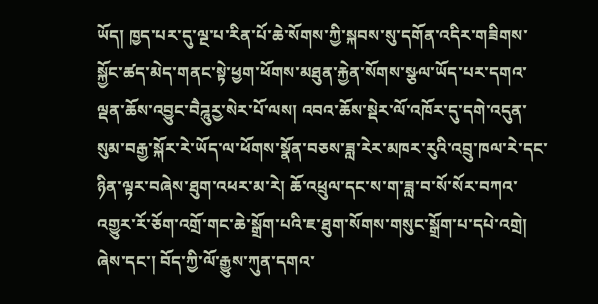ཡོད། ཁྱད་པར་དུ་ལྔ་པ་རིན་པོ་ཆེ་སོགས་ཀྱི་སྐབས་སུ་དགོན་འདིར་གཟིགས་སྐྱོང་ཚད་མེད་གནང་སྟེ་ཕྱག་ཕོགས་མཐུན་རྐྱེན་སོགས་སྩལ་ཡོད་པར་དགའ་ལྡན་ཆོས་འབྱུང་བཻཌཱུརྱ་སེར་པོ་ལས། འབའ་ཆོས་སྡེར་ལོ་འཁོར་དུ་དགེ་འདུན་སུམ་བརྒྱ་སྐོར་རེ་ཡོད་ལ་ཕོགས་སྣོན་བཅས་ཟླ་རེར་མཁར་རུའི་འབྲུ་ཁལ་རེ་དང་ཉིན་ལྟར་བཞེས་ཐུག་འཕར་མ་རེ། ཆོ་འཕྲུལ་དང་ས་ག་ཟླ་བ་སོ་སོར་བཀའ་འགྱུར་རོ་ཅོག་འགྲོ་གང་ཆེ་སྒྲོག་པའི་ཇ་ཐུག་སོགས་གསུང་སྒྲོག་པ་དཔེ་འགྲེ། ཞེས་དང་། བོད་ཀྱི་ལོ་རྒྱུས་ཀུན་དགའ་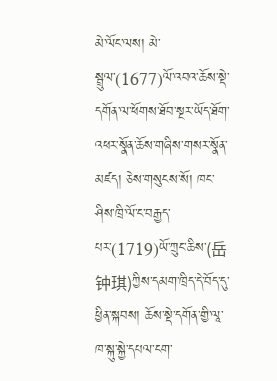མེ་ལོང་ལས། མེ་སྦྲུལ་(1677)ལོ་འབའ་ཆོས་སྡེ་དགོན་ལ་ཕོགས་ཐོབ་སྔར་ཡོད་ཐོག་འཕར་སྣོན་ཆོས་གཞིས་གསར་སྣོན་མཛད། ཅེས་གསུངས་སོ། ཁང་ཤིས་ཁྲི་ལོ་ང་བརྒྱད་པར་(1719)ཡོ་ཀྲུང་ཆིས་(岳钟琪)ཀྱིས་དམག་ཁྲིད་དེ་བོད་དུ་ཕྱིན་སྐབས། ཆོས་སྡེ་དགོན་གྱི་ལཱ་ཁ་སྐུ་སྐྱེ་དཔལ་ངག་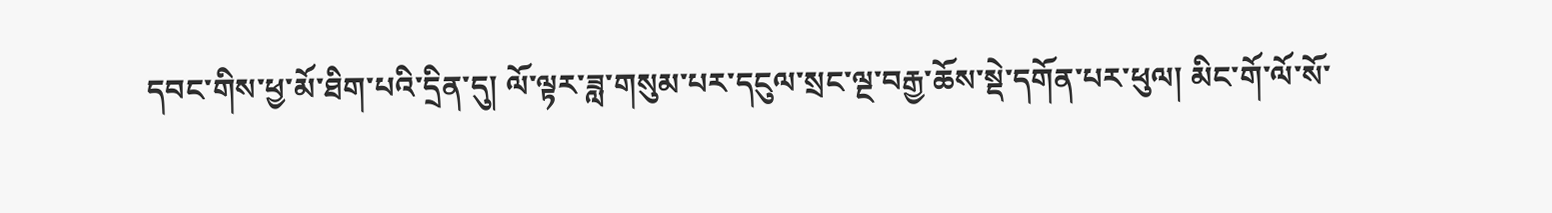དབང་གིས་ཕྱ་མོ་ཐིག་པའི་དྲིན་དུ། ལོ་ལྟར་ཟླ་གསུམ་པར་དངུལ་སྲང་ལྔ་བརྒྱ་ཆོས་སྡེ་དགོན་པར་ཕུལ། མིང་གོ་ལོ་སོ་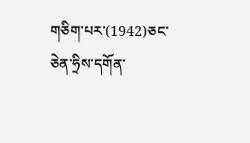གཅིག་པར་(1942)ཅང་ཅེན་ཧྲིས་དགོན་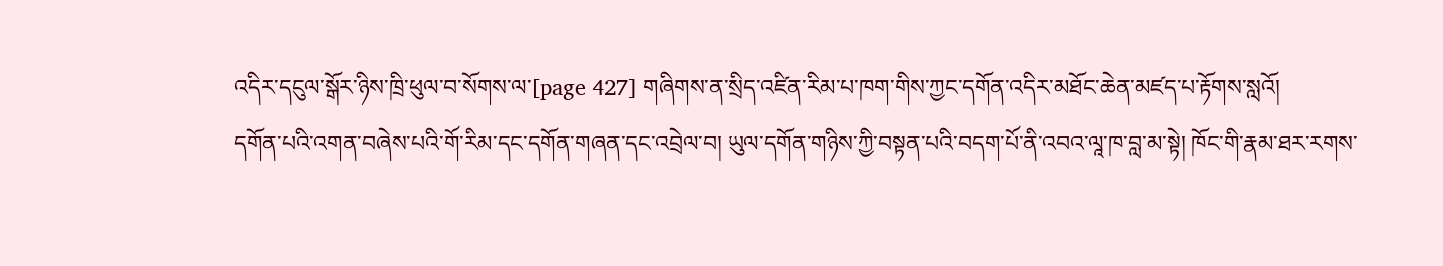འདིར་དངུལ་སྒོར་ཉིས་ཁྲི་ཕུལ་བ་སོགས་ལ་[page 427] གཞིགས་ན་སྲིད་འཛིན་རིམ་པ་ཁག་གིས་ཀྱང་དགོན་འདིར་མཐོང་ཆེན་མཛད་པ་རྟོགས་སླའོ།
དགོན་པའི་འགན་བཞེས་པའི་གོ་རིམ་དང་དགོན་གཞན་དང་འབྲེལ་བ། ཡུལ་དགོན་གཉིས་ཀྱི་བསྟན་པའི་བདག་པོ་ནི་འབའ་ལཱ་ཁ་བླ་མ་སྟེ། ཁོང་གི་རྣམ་ཐར་རགས་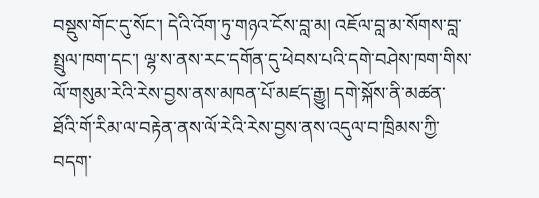བསྡུས་གོང་དུ་སོང་། དེའི་འོག་ཏུ་གཉའ་ངོས་བླ་མ། འཇོལ་བླ་མ་སོགས་བླ་སྤྲུལ་ཁག་དང་། ལྷ་ས་ནས་རང་དགོན་དུ་ཕེབས་པའི་དགེ་བཤེས་ཁག་གིས་ལོ་གསུམ་རེའི་རེས་བྱས་ནས་མཁན་པོ་མཛད་རྒྱུ། དགེ་སྐོས་ནི་མཚན་ཐོའི་གོ་རིམ་ལ་བརྟེན་ནས་ལོ་རེའི་རེས་བྱས་ནས་འདུལ་བ་ཁྲིམས་ཀྱི་བདག་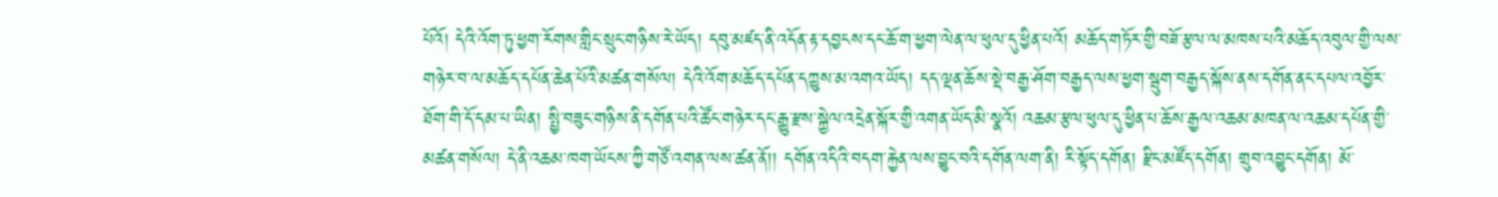པོའོ། དེའི་འོག་ཏུ་ཕྱག་རོགས་གླིང་སྲུང་གཉིས་རེ་ཡོད། དབུ་མཛད་ནི་འདོན་རྟ་དབྱངས་དང་ཆོ་ག་ཕྱག་ལེན་ལ་ཕུལ་དུ་ཕྱིན་པའོ། མཆོད་གཏོར་གྱི་བཟོ་རྩལ་ལ་མཁས་པའི་མཆོད་འབུལ་གྱི་ལས་གཉེར་བ་ལ་མཆོད་དཔོན་ཆེན་པོའི་མཚན་གསོལ། དེའི་འོག་མཆོད་དཔོན་དཀྱུས་མ་འགའ་ཡོད། དད་ལྡན་ཆོས་སྡེ་བརྒྱ་ཤོག་བརྒྱད་ལས་ཕྱག་སྦུག་བརྒྱད་སྐོས་ནས་དགོན་ནང་དཔལ་འབྱོར་ཐོག་གི་དོ་དམ་པ་ཡིན། སྤྱི་བཟུང་གཉིས་ནི་དགོན་པའི་ཚོང་གཉེར་དང་རྒྱུ་རྫས་སྐྱེལ་འདྲེན་སྐོར་གྱི་འགན་ཡོད་མི་སྣའོ། འཆམ་རྩལ་ཕུལ་དུ་ཕྱིན་པ་ཆོས་རྒྱལ་འཆམ་མཁན་ལ་འཆམ་དཔོན་གྱི་མཚན་གསོལ། དེ་ནི་འཆམ་ཁག་ཡོངས་ཀྱི་གཙོ་འགན་ལས་ཚན་ནོ།། དགོན་འདིའི་བདག་རྐྱེན་ལས་བྱུང་བའི་དགོན་ལག་ནི། རི་སྟོད་དགོན། རྫིང་མཛོད་དགོན། གྲུབ་འབྱུང་དགོན། མོ་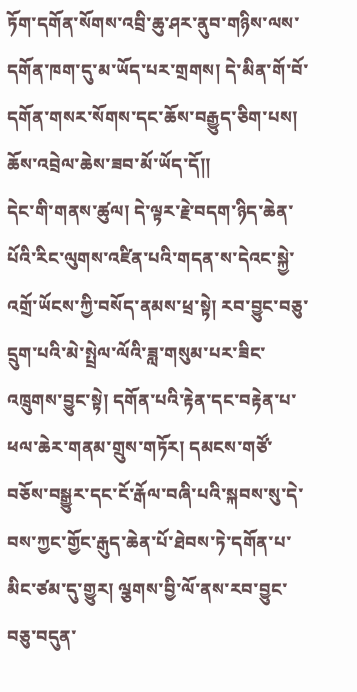ཏོག་དགོན་སོགས་འབྲི་ཆུ་ཤར་ནུབ་གཉིས་ལས་དགོན་ཁག་དུ་མ་ཡོད་པར་གྲགས། དེ་མིན་གོ་བོ་དགོན་གསར་སོགས་དང་ཆོས་བརྒྱུད་ཅིག་པས། ཆོས་འབྲེལ་ཆེས་ཟབ་མོ་ཡོད་དོ།།
དེང་གི་གནས་ཚུལ། དེ་ལྟར་རྗེ་བདག་ཉིད་ཆེན་པོའི་རིང་ལུགས་འཛིན་པའི་གདན་ས་དེའང་སྐྱེ་འགྲོ་ཡོངས་ཀྱི་བསོད་ནམས་ཕྲ་སྟེ། རབ་བྱུང་བཅུ་དྲུག་པའི་མེ་སྤྲེལ་ལོའི་ཟླ་གསུམ་པར་ཟིང་འཁྲུགས་བྱུང་སྟེ། དགོན་པའི་རྟེན་དང་བརྟེན་པ་ཕལ་ཆེར་གནམ་གྲུས་གཏོར། དམངས་གཙོ་བཅོས་བསྒྱུར་དང་ངོ་རྒོལ་བཞི་པའི་སྐབས་སུ་དེ་བས་ཀྱང་གྱོང་རྒུད་ཆེན་པོ་ཐེབས་ཏེ་དགོན་པ་མིང་ཙམ་དུ་གྱུར། ལྕགས་བྱི་ལོ་ནས་རབ་བྱུང་བཅུ་བདུན་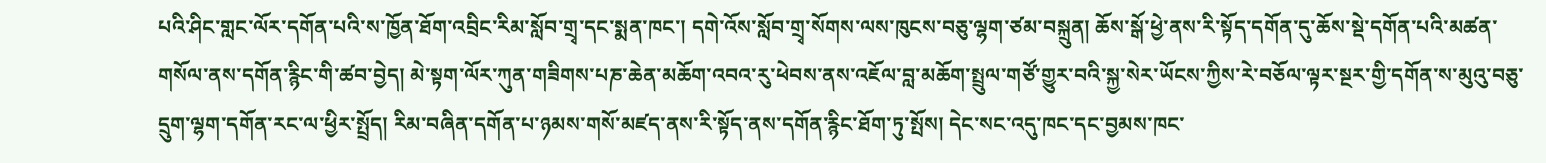པའི་ཤིང་གླང་ལོར་དགོན་པའི་ས་ཁྱོན་ཐོག་འབྲིང་རིམ་སློབ་གྲྭ་དང་སྨན་ཁང་། དགེ་འོས་སློབ་གྲྭ་སོགས་ལས་ཁུངས་བཅུ་ལྷག་ཙམ་བསྐྲུན། ཆོས་སྒོ་ཕྱེ་ནས་རི་སྟོད་དགོན་དུ་ཆོས་སྡེ་དགོན་པའི་མཚན་གསོལ་ནས་དགོན་རྙིང་གི་ཚབ་བྱེད། མེ་སྟག་ལོར་ཀུན་གཟིགས་པཎ་ཆེན་མཆོག་འབའ་རུ་ཕེབས་ནས་འཇོལ་བླ་མཆོག་སྤྲུལ་གཙོ་གྱུར་བའི་སྐྱ་སེར་ཡོངས་ཀྱིས་རེ་བཅོལ་ལྟར་སྔར་གྱི་དགོན་ས་མུའུ་བཅུ་དྲུག་ལྷག་དགོན་རང་ལ་ཕྱིར་སྤྲོད། རིམ་བཞིན་དགོན་པ་ཉམས་གསོ་མཛད་ནས་རི་སྟོད་ནས་དགོན་རྙིང་ཐོག་ཏུ་སྤོས། དེང་སང་འདུ་ཁང་དང་བྱམས་ཁང་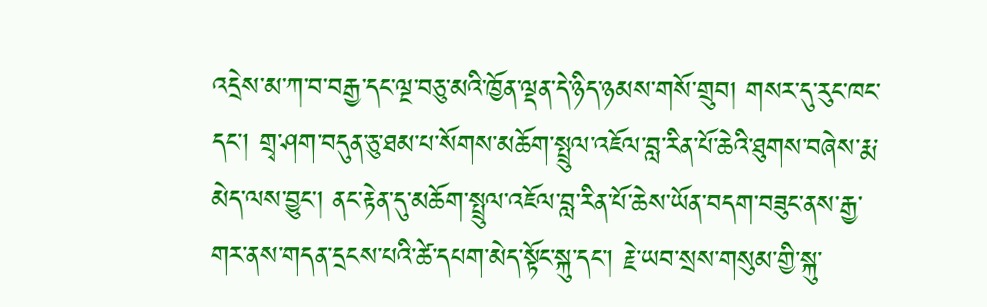འདྲེས་མ་ཀ་བ་བརྒྱ་དང་ལྔ་བཅུ་མའི་ཁྱོན་ལྡན་དེ་ཉིད་ཉམས་གསོ་གྲུབ། གསར་དུ་རུང་ཁང་དང་། གྲྭ་ཤག་བདུན་ཅུ་ཐམ་པ་སོགས་མཆོག་སྤྲུལ་འཇོལ་བླ་རིན་པོ་ཆེའི་ཐུགས་བཞེས་རྨ་མེད་ལས་བྱུང་། ནང་རྟེན་དུ་མཆོག་སྤྲུལ་འཇོལ་བླ་རིན་པོ་ཆེས་ཡོན་བདག་བཟུང་ནས་རྒྱ་གར་ནས་གདན་དྲངས་པའི་ཚེ་དཔག་མེད་སྟོང་སྐུ་དང་། རྗེ་ཡབ་སྲས་གསུམ་གྱི་སྐུ་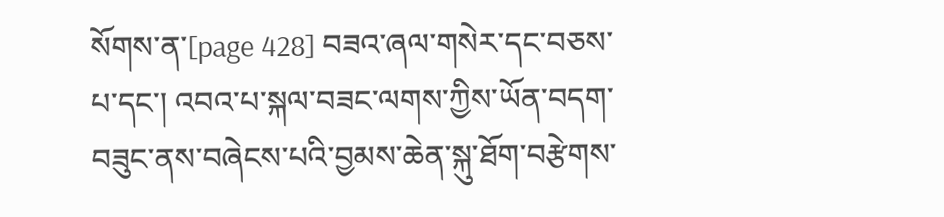སོགས་ན་[page 428] བཟའ་ཞལ་གསེར་དང་བཅས་པ་དང་། འབའ་པ་སྐལ་བཟང་ལགས་ཀྱིས་ཡོན་བདག་བཟུང་ནས་བཞེངས་པའི་བྱམས་ཆེན་སྐུ་ཐོག་བརྩེགས་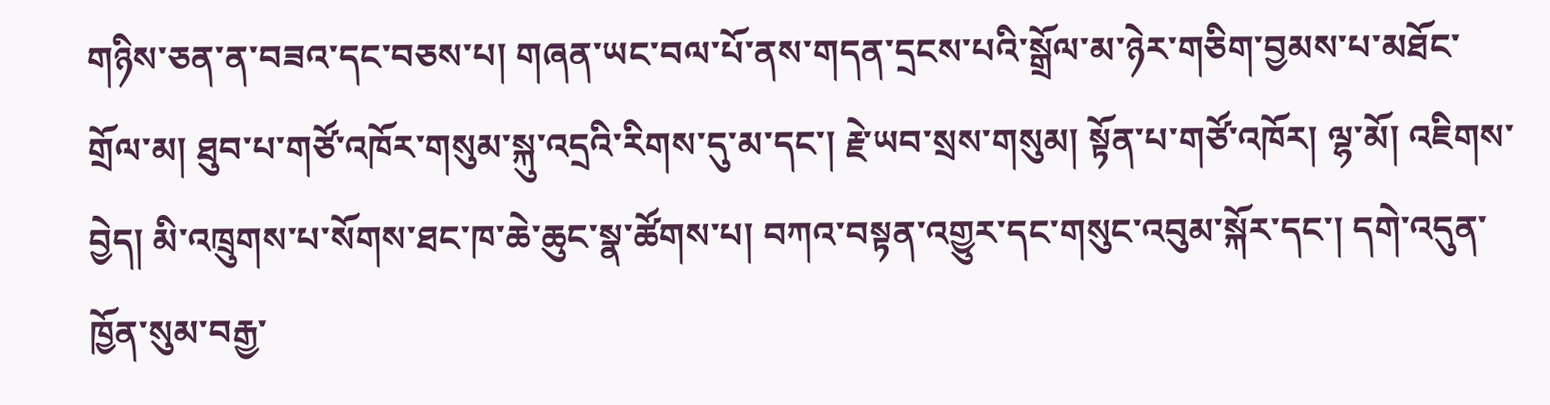གཉིས་ཅན་ན་བཟའ་དང་བཅས་པ། གཞན་ཡང་བལ་པོ་ནས་གདན་དྲངས་པའི་སྒྲོལ་མ་ཉེར་གཅིག་བྱམས་པ་མཐོང་གྲོལ་མ། ཐུབ་པ་གཙོ་འཁོར་གསུམ་སྐུ་འདྲའི་རིགས་དུ་མ་དང་། རྗེ་ཡབ་སྲས་གསུམ། སྟོན་པ་གཙོ་འཁོར། ལྷ་མོ། འཇིགས་བྱེད། མི་འཁྲུགས་པ་སོགས་ཐང་ཁ་ཆེ་ཆུང་སྣ་ཚོགས་པ། བཀའ་བསྟན་འགྱུར་དང་གསུང་འབུམ་སྐོར་དང་། དགེ་འདུན་ཁྱོན་སུམ་བརྒྱ་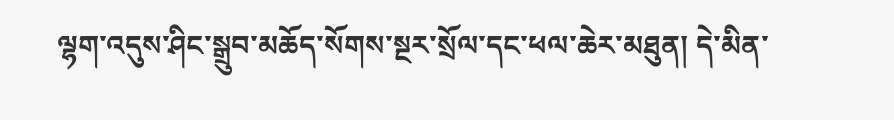ལྷག་འདུས་ཤིང་སྒྲུབ་མཆོད་སོགས་སྔར་སྲོལ་དང་ཕལ་ཆེར་མཐུན། དེ་མིན་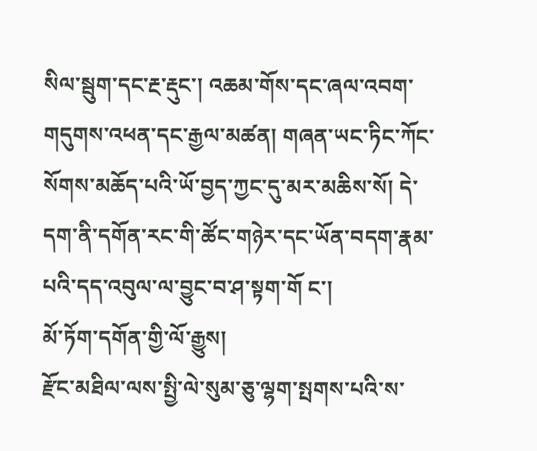སིལ་སྦུག་དང་རྔ་རྡུང་། འཆམ་གོས་དང་ཞལ་འབག་གདུགས་འཕན་དང་རྒྱལ་མཚན། གཞན་ཡང་ཏིང་ཀོང་སོགས་མཆོད་པའི་ཡོ་བྱད་ཀྱང་དུ་མར་མཆིས་སོ། དེ་དག་ནི་དགོན་རང་གི་ཚོང་གཉེར་དང་ཡོན་བདག་རྣམ་པའི་དད་འབུལ་ལ་བྱུང་བ་ཤ་སྟག་གོ ང་།
མོ་ཏོག་དགོན་གྱི་ལོ་རྒྱུས།
རྫོང་མཐིལ་ལས་སྤྱི་ལེ་སུམ་ཅུ་ལྷག་སྤགས་པའི་ས་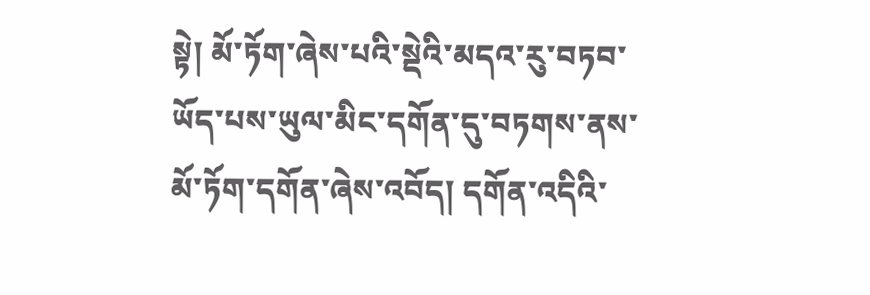སྟེ། མོ་ཏོག་ཞེས་པའི་སྡེའི་མདའ་རུ་བཏབ་ཡོད་པས་ཡུལ་མིང་དགོན་དུ་བཏགས་ནས་མོ་ཏོག་དགོན་ཞེས་འབོད། དགོན་འདིའི་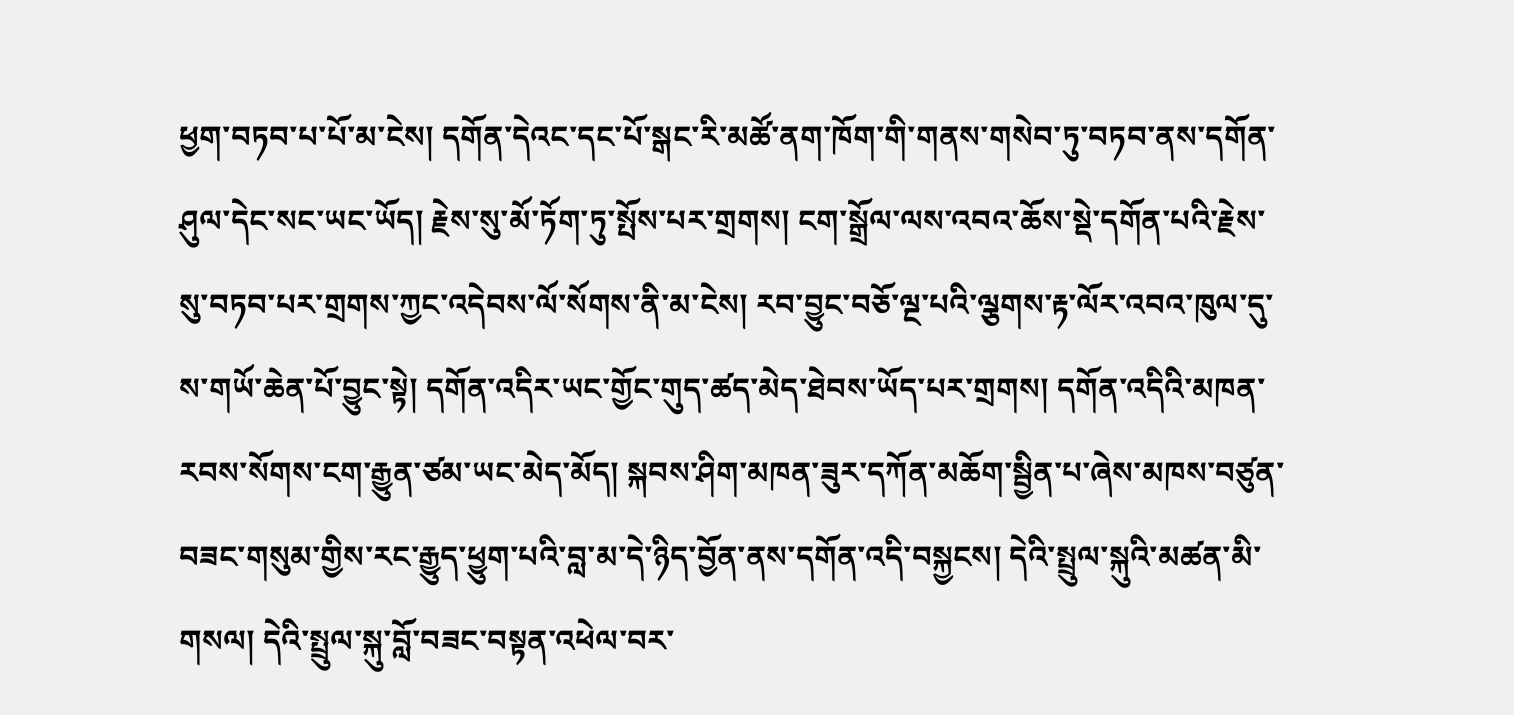ཕྱག་བཏབ་པ་པོ་མ་ངེས། དགོན་དེའང་དང་པོ་སྒང་རི་མཚོ་ནག་ཁོག་གི་གནས་གསེབ་ཏུ་བཏབ་ནས་དགོན་ཤུལ་དེང་སང་ཡང་ཡོད། རྗེས་སུ་མོ་ཏོག་ཏུ་སྤོས་པར་གྲགས། ངག་སྒྲོལ་ལས་འབའ་ཆོས་སྡེ་དགོན་པའི་རྗེས་སུ་བཏབ་པར་གྲགས་ཀྱང་འདེབས་ལོ་སོགས་ནི་མ་ངེས། རབ་བྱུང་བཅོ་ལྔ་པའི་ལྕགས་རྟ་ལོར་འབའ་ཁུལ་དུ་ས་གཡོ་ཆེན་པོ་བྱུང་སྟེ། དགོན་འདིར་ཡང་གྱོང་གུད་ཚད་མེད་ཐེབས་ཡོད་པར་གྲགས། དགོན་འདིའི་མཁན་རབས་སོགས་ངག་རྒྱུན་ཙམ་ཡང་མེད་མོད། སྐབས་ཤིག་མཁན་ཟུར་དཀོན་མཆོག་སྦྱིན་པ་ཞེས་མཁས་བཙུན་བཟང་གསུམ་གྱིས་རང་རྒྱུད་ཕྱུག་པའི་བླ་མ་དེ་ཉིད་བྱོན་ནས་དགོན་འདི་བསྐྱངས། དེའི་སྤྲུལ་སྐུའི་མཚན་མི་གསལ། དེའི་སྤྲུལ་སྐུ་བློ་བཟང་བསྟན་འཕེལ་བར་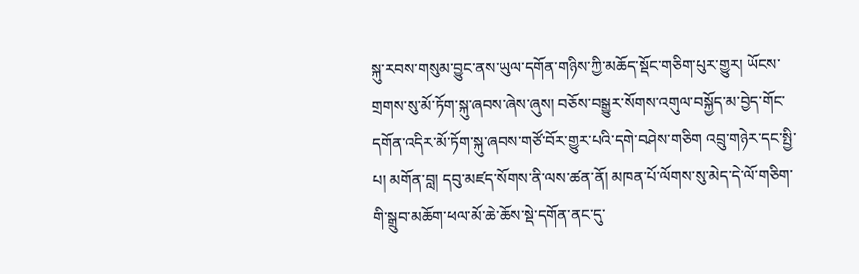སྐུ་རབས་གསུམ་བྱུང་ནས་ཡུལ་དགོན་གཉིས་ཀྱི་མཆོད་སྡོང་གཅིག་པུར་གྱུར། ཡོངས་གྲགས་སུ་མོ་ཏོག་སྐུ་ཞབས་ཞེས་ཞུས། བཅོས་བསྒྱུར་སོགས་འགུལ་བསྐྱོད་མ་བྱེད་གོང་དགོན་འདིར་མོ་ཏོག་སྐུ་ཞབས་གཙོ་བོར་གྱུར་པའི་དགེ་བཤེས་གཅིག འབྲུ་གཉེར་དང་སྤྱི་པ། མགོན་བླ། དབུ་མཛད་སོགས་ནི་ལས་ཚན་ནོ། མཁན་པོ་ལོགས་སུ་མེད་དེ་ལོ་གཅིག་གི་སྒྲུབ་མཆོག་ཕལ་མོ་ཆེ་ཆོས་སྡེ་དགོན་ནང་དུ་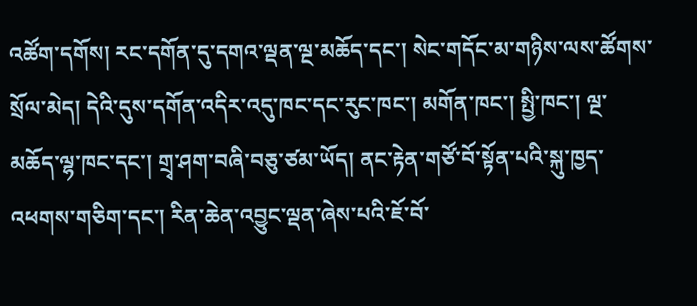འཚོག་དགོས། རང་དགོན་དུ་དགའ་ལྡན་ལྔ་མཆོད་དང་། སེང་གདོང་མ་གཉིས་ལས་ཚོགས་སྲོལ་མེད། དེའི་དུས་དགོན་འདིར་འདུ་ཁང་དང་རུང་ཁང་། མགོན་ཁང་། སྤྱི་ཁང་། ལྔ་མཆོད་ལྷ་ཁང་དང་། གྲྭ་ཤག་བཞི་བཅུ་ཙམ་ཡོད། ནང་རྟེན་གཙོ་བོ་སྟོན་པའི་སྐུ་ཁྱད་འཕགས་གཅིག་དང་། རིན་ཆེན་འབྱུང་ལྡན་ཞེས་པའི་ཇོ་བོ་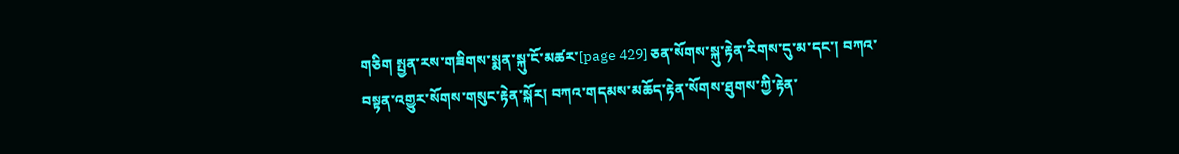གཅིག སྤྱན་རས་གཟིགས་སྨན་སྐུ་ངོ་མཚར་[page 429] ཅན་སོགས་སྐུ་རྟེན་རིགས་དུ་མ་དང་། བཀའ་བསྟན་འགྱུར་སོགས་གསུང་རྟེན་སྐོར། བཀའ་གདམས་མཆོད་རྟེན་སོགས་ཐུགས་ཀྱི་རྟེན་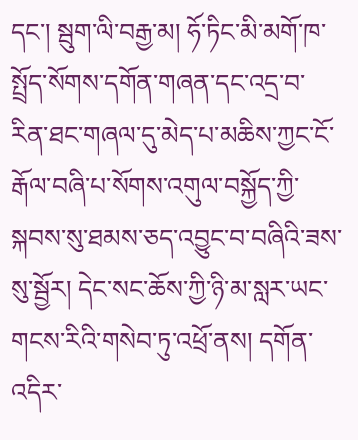དང་། སྦུག་ལི་བརྒྱ་མ། ཧོ་ཏིང་མི་མགོ་ཁ་སྤྲོད་སོགས་དགོན་གཞན་དང་འདྲ་བ་རིན་ཐང་གཞལ་དུ་མེད་པ་མཆིས་ཀྱང་ངོ་རྒོལ་བཞི་པ་སོགས་འགུལ་བསྐྱོད་ཀྱི་སྐབས་སུ་ཐམས་ཅད་འབྱུང་བ་བཞིའི་ཟས་སུ་སྦྱོར། དེང་སང་ཆོས་ཀྱི་ཉི་མ་སླར་ཡང་གངས་རིའི་གསེབ་ཏུ་འཕྲོ་ནས། དགོན་འདིར་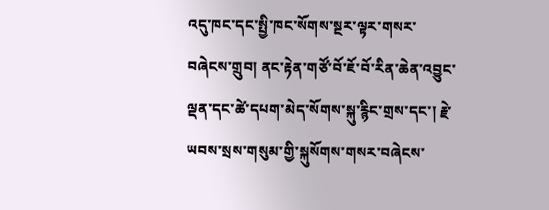འདུ་ཁང་དང་སྤྱི་ཁང་སོགས་སྔར་ལྟར་གསར་བཞེངས་གྲུབ། ནང་རྟེན་གཙོ་བོ་ཇོ་བོ་རིན་ཆེན་འབྱུང་ལྡན་དང་ཚེ་དཔག་མེད་སོགས་སྐུ་རྙིང་གྲས་དང་། རྗེ་ཡབས་སྲས་གསུམ་གྱི་སྐུསོགས་གསར་བཞེངས་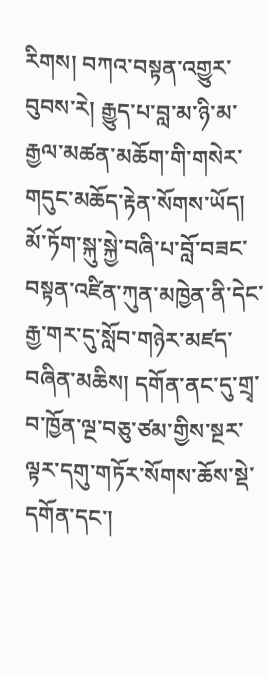རིགས། བཀའ་བསྟན་འགྱུར་བུབས་རེ། རྒྱུད་པ་བླ་མ་ཉི་མ་རྒྱལ་མཚན་མཆོག་གི་གསེར་གདུང་མཆོད་རྟེན་སོགས་ཡོད། མོ་ཏོག་སྐུ་སྐྱེ་བཞི་པ་བློ་བཟང་བསྟན་འཛིན་ཀུན་མཁྱེན་ནི་དེང་རྒྱ་གར་དུ་སློབ་གཉེར་མཛད་བཞིན་མཆིས། དགོན་ནང་དུ་གྲྭ་བ་ཁྱོན་ལྔ་བཅུ་ཙམ་གྱིས་སྔར་ལྟར་དགུ་གཏོར་སོགས་ཆོས་སྡེ་དགོན་དང་།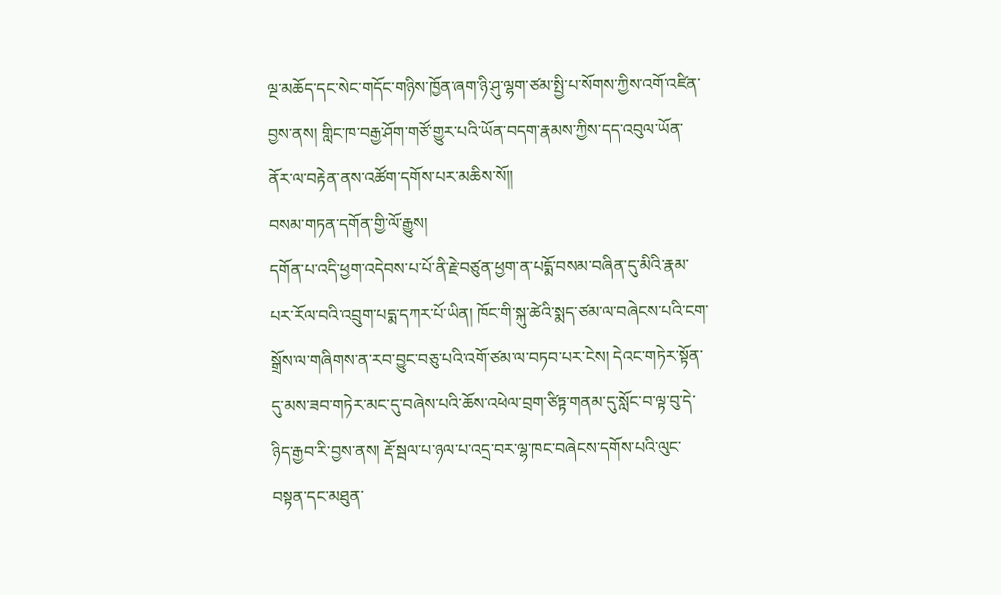ལྔ་མཆོད་དང་སེང་གདོང་གཉིས་ཁྱོན་ཞག་ཉི་ཤུ་ལྷག་ཙམ་སྤྱི་པ་སོགས་ཀྱིས་འགོ་འཛིན་བྱས་ནས། གླིང་ཁ་བརྒྱ་ཤོག་གཙོ་གྱུར་པའི་ཡོན་བདག་རྣམས་ཀྱིས་དད་འབུལ་ཡོན་ནོར་ལ་བརྟེན་ནས་འཚོག་དགོས་པར་མཆིས་སོ།།
བསམ་གཏན་དགོན་གྱི་ལོ་རྒྱུས།
དགོན་པ་འདི་ཕྱག་འདེབས་པ་པོ་ནི་རྗེ་བཙུན་ཕྱག་ན་པདྨོ་བསམ་བཞིན་དུ་མིའི་རྣམ་པར་རོལ་བའི་འབྲུག་པདྨ་དཀར་པོ་ཡིན། ཁོང་གི་སྐུ་ཚེའི་སྨད་ཙམ་ལ་བཞེངས་པའི་ངག་སྒྲོས་ལ་གཞིགས་ན་རབ་བྱུང་བཅུ་པའི་འགོ་ཙམ་ལ་བཏབ་པར་ངེས། དེའང་གཏེར་སྟོན་དུ་མས་ཟབ་གཏེར་མང་དུ་བཞེས་པའི་ཆོས་འཕེལ་བྲག་ཙིཏྟ་གནམ་དུ་སློང་བ་ལྟ་བུ་དེ་ཉིད་རྒྱབ་རི་བྱས་ནས། རྡོ་སྦལ་པ་ཉལ་པ་འདྲ་བར་ལྷ་ཁང་བཞེངས་དགོས་པའི་ལུང་བསྟན་དང་མཐུན་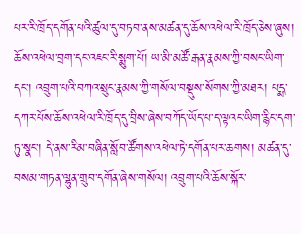པར་རི་ཁྲོད་དགོན་པའི་ཚུལ་དུ་བཏབ་ནས་མཚན་དུ་ཆོས་འཕེལ་རི་ཁྲོད་ཅེས་ཞུས། ཆོས་འཕེལ་བྲག་དང་འཇང་རི་སྨུག་པོ། ཡ་མི་མཚོ་རྒན་རྣམས་ཀྱི་བསང་ཡིག་དང་། འབྲུག་པའི་བཀའ་སྲུང་རྣམས་ཀྱི་གསོལ་བསྡུས་སོགས་ཀྱི་མཐར། པདྨ་དཀར་པོས་ཆོས་འཕེལ་རི་ཁྲོད་དུ་བྲིས་ཞེས་བཀོད་ཡོད་པ་ད་ལྟའང་ཡིག་རྙིང་དག་ཏུ་སྣང་། དེ་ནས་རིམ་བཞིན་སློབ་ཚོགས་འཕེལ་ཏེ་དགོན་པར་ཆགས། མཚན་དུ་བསམ་གཏན་ལྷུན་གྲུབ་དགོན་ཞེས་གསོལ། འབྲུག་པའི་ཆོས་སྐོར་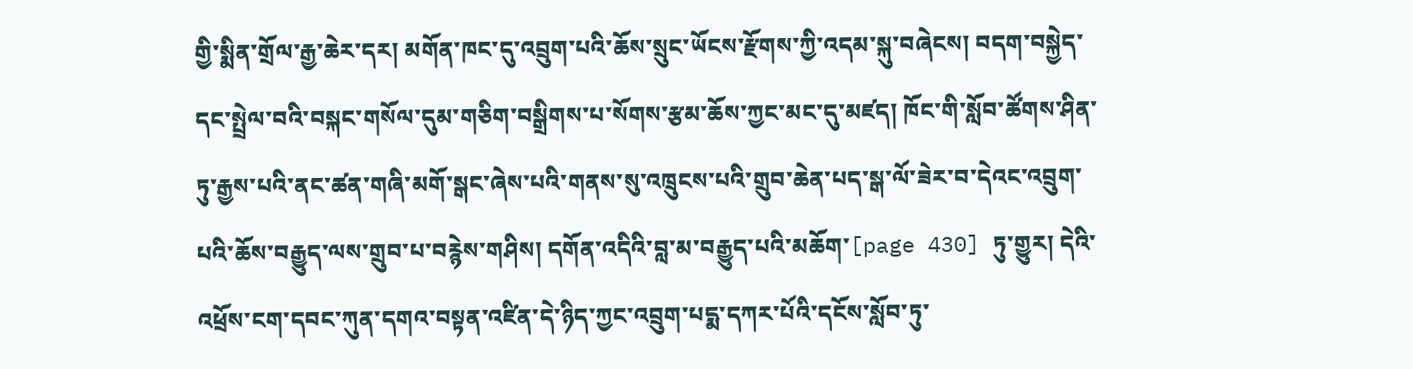གྱི་སྨིན་གྲོལ་རྒྱ་ཆེར་དར། མགོན་ཁང་དུ་འབྲུག་པའི་ཆོས་སྲུང་ཡོངས་རྫོགས་ཀྱི་འདམ་སྐུ་བཞེངས། བདག་བསྐྱེད་དང་སྤྲེལ་བའི་བསྐང་གསོལ་དུམ་གཅིག་བསྒྲིགས་པ་སོགས་རྩམ་ཆོས་ཀྱང་མང་དུ་མཛད། ཁོང་གི་སློབ་ཚོགས་ཤིན་ཏུ་རྒྱས་པའི་ནང་ཚན་གཞི་མགོ་སྒང་ཞེས་པའི་གནས་སུ་འཁྲུངས་པའི་གྲུབ་ཆེན་པད་སྒ་ལོ་ཟེར་བ་དེའང་འབྲུག་པའི་ཆོས་བརྒྱུད་ལས་གྲུབ་པ་བརྙེས་གཤིས། དགོན་འདིའི་བླ་མ་བརྒྱུད་པའི་མཆོག་[page 430] ཏུ་གྱུར། དེའི་འཕྲོས་ངག་དབང་ཀུན་དགའ་བསྟན་འཛིན་དེ་ཉིད་ཀྱང་འབྲུག་པདྨ་དཀར་པོའི་དངོས་སློབ་ཏུ་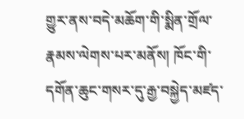གྱུར་ནས་བདེ་མཆོག་གི་སྨིན་གྲོལ་རྣམས་ལེགས་པར་མནོས། ཁོང་གི་དགོན་ཆུང་གསར་དུ་རྒྱ་བསྐྱེད་མཛད་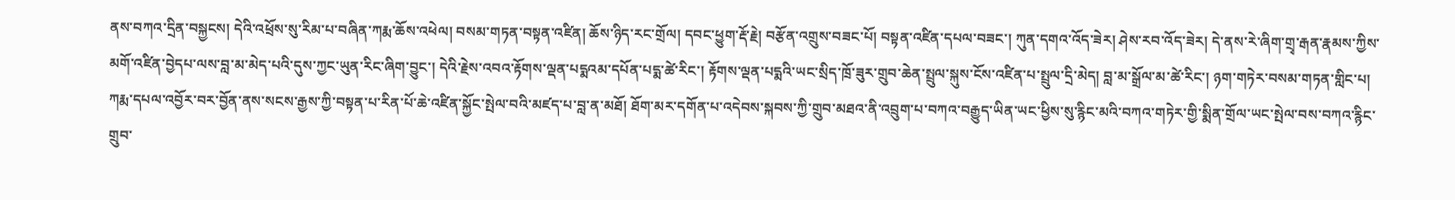ནས་བཀའ་དྲིན་བསྐྱངས། དེའི་འཕྲོས་སུ་རིམ་པ་བཞིན་ཀརྨ་ཆོས་འཕེལ། བསམ་གཏན་བསྟན་འཛིན། ཆོས་ཉིད་རང་གྲོལ། དབང་ཕྱུག་རྡོ་རྗེ། བརྩོན་འགྲུས་བཟང་པོ། བསྟན་འཛིན་དཔལ་བཟང་། ཀུན་དགའ་འོད་ཟེར། ཤེས་རབ་འོད་ཟེར། དེ་ནས་རེ་ཞིག་གྲྭ་རྒན་རྣམས་ཀྱིས་མགོ་འཛིན་བྱེདཔ་ལས་བླ་མ་མེད་པའི་དུས་ཀྱང་ཡུན་རིང་ཞིག་བྱུང་། དེའི་རྗེས་འབའ་རྟོགས་ལྡན་པདྨའམ་དཔོན་པདྨ་ཚེ་རིང་། རྟོགས་ལྡན་པདྨའི་ཡང་སྲིད་ཁྲོ་ཟུར་གྲུབ་ཆེན་སྤྲུལ་སྐུས་ངོས་འཛིན་པ་སྤྲུལ་དྲི་མེད། བླ་མ་སྒྲོལ་མ་ཚེ་རིང་། ཉག་གཏེར་བསམ་གཏན་གླིང་པ། ཀརྨ་དཔལ་འབྱོར་བར་བྱོན་ནས་སངས་རྒྱས་ཀྱི་བསྟན་པ་རིན་པོ་ཆེ་འཛིན་སྐྱོང་སྤེལ་བའི་མཛད་པ་བླ་ན་མཐོ། ཐོག་མར་དགོན་པ་འདེབས་སྐབས་ཀྱི་གྲུབ་མཐའ་ནི་འབྲུག་པ་བཀའ་བརྒྱུད་ཡིན་ཡང་ཕྱིས་སུ་རྙིང་མའི་བཀའ་གཏེར་གྱི་སྨིན་གྲོལ་ཡང་སྤེལ་བས་བཀའ་རྙིང་གྲུབ་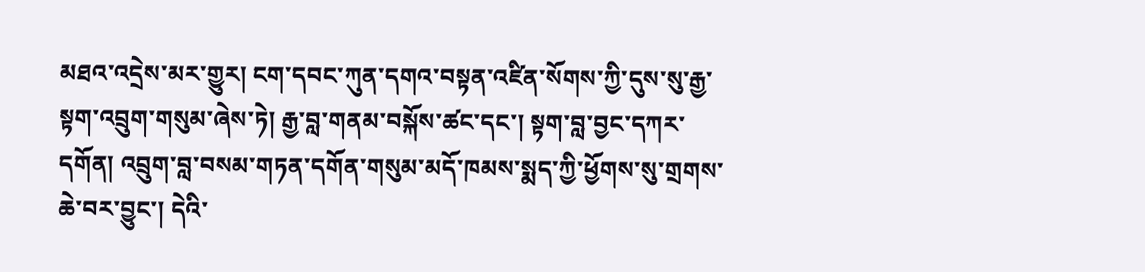མཐའ་འདྲེས་མར་གྱུར། ངག་དབང་ཀུན་དགའ་བསྟན་འཛིན་སོགས་ཀྱི་དུས་སུ་རྒྱ་སྟག་འབྲུག་གསུམ་ཞེས་ཏེ། རྒྱ་བླ་གནམ་བསྐོས་ཚང་དང་། སྟག་བླ་བྱང་དཀར་དགོན། འབྲུག་བླ་བསམ་གཏན་དགོན་གསུམ་མདོ་ཁམས་སྨད་ཀྱི་ཕྱོགས་སུ་གྲགས་ཆེ་བར་བྱུང་། དེའི་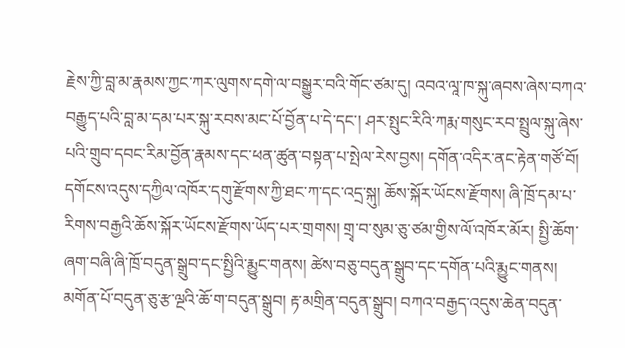རྗེས་ཀྱི་བླ་མ་རྣམས་ཀྱང་ཀར་ལུགས་དགེ་ལ་བསྒྱུར་བའི་གོང་ཙམ་དུ། འབའ་ལཱ་ཁ་སྐུ་ཞབས་ཞེས་བཀའ་བརྒྱུད་པའི་བླ་མ་དམ་པར་སྐུ་རབས་མང་པོ་བྱོན་པ་དེ་དང་། ཤར་སྤུང་རིའི་ཀརྨ་གསུང་རབ་སྤྲུལ་སྐུ་ཞེས་པའི་གྲུབ་དབང་རིམ་བྱོན་རྣམས་དང་ཕན་ཚུན་བསྟན་པ་སྤེལ་རེས་བྱས། དགོན་འདིར་ནང་རྟེན་གཙོ་བོ། དགོངས་འདུས་དཀྱིལ་འཁོར་དགུ་རྫོགས་ཀྱི་ཐང་ཀ་དང་འདྲ་སྐུ། ཆོས་སྐོར་ཡོངས་རྫོགས། ཞི་ཁྲོ་དམ་པ་རིགས་བརྒྱའི་ཆོས་སྐོར་ཡོངས་རྫོགས་ཡོད་པར་གྲགས། གྲྭ་བ་སུམ་ཅུ་ཙམ་གྱིས་ལོ་འཁོར་མོར། སྤྱི་ཆོག་ཞག་བཞི་ཞི་ཁྲོ་བདུན་སྒྲུབ་དང་སྤྱིའི་རྨྱུང་གནས། ཚེས་བཅུ་བདུན་སྒྲུབ་དང་དགོན་པའི་རྨྱུང་གནས། མགོན་པོ་བདུན་ཅུ་རྩ་ལྔའི་ཆོ་ག་བདུན་སྒྲུབ། རྟ་མགྲིན་བདུན་སྒྲུབ། བཀའ་བརྒྱད་འདུས་ཆེན་བདུན་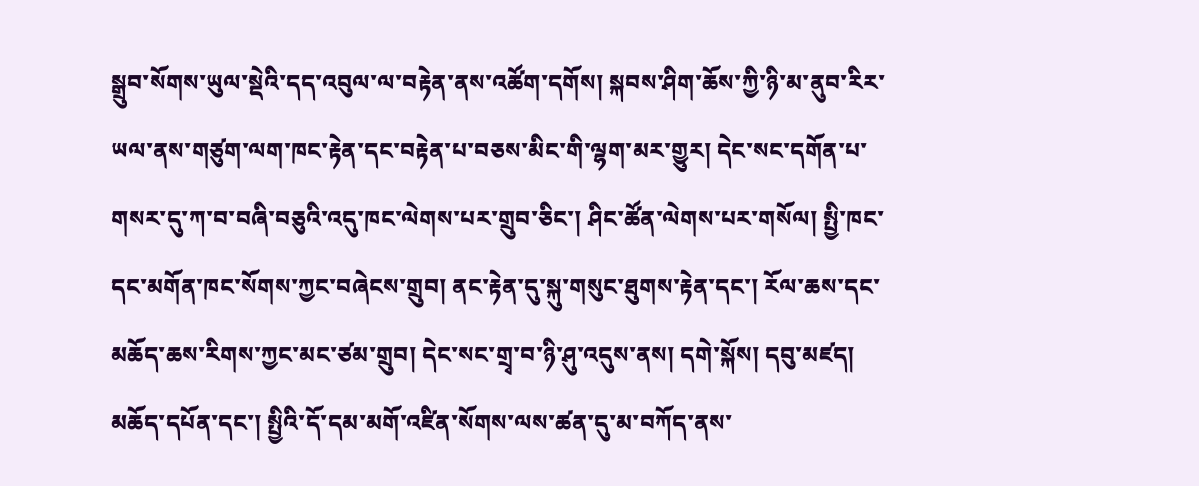སྒྲུབ་སོགས་ཡུལ་སྡེའི་དད་འབུལ་ལ་བརྟེན་ནས་འཚོག་དགོས། སྐབས་ཤིག་ཆོས་ཀྱི་ཉི་མ་ནུབ་རིར་ཡལ་ནས་གཙུག་ལག་ཁང་རྟེན་དང་བརྟེན་པ་བཅས་མིང་གི་ལྷག་མར་གྱུར། དེང་སང་དགོན་པ་གསར་དུ་ཀ་བ་བཞི་བཅུའི་འདུ་ཁང་ལེགས་པར་གྲུབ་ཅིང་། ཤིང་ཚོན་ལེགས་པར་གསོལ། སྤྱི་ཁང་དང་མགོན་ཁང་སོགས་ཀྱང་བཞེངས་གྲུབ། ནང་རྟེན་དུ་སྐུ་གསུང་ཐུགས་རྟེན་དང་། རོལ་ཆས་དང་མཆོད་ཆས་རིགས་ཀྱང་མང་ཙམ་གྲུབ། དེང་སང་གྲྭ་བ་ཉི་ཤུ་འདུས་ནས། དགེ་སྐོས། དབུ་མཛད། མཆོད་དཔོན་དང་། སྤྱིའི་དོ་དམ་མགོ་འཛིན་སོགས་ལས་ཚན་དུ་མ་བཀོད་ནས་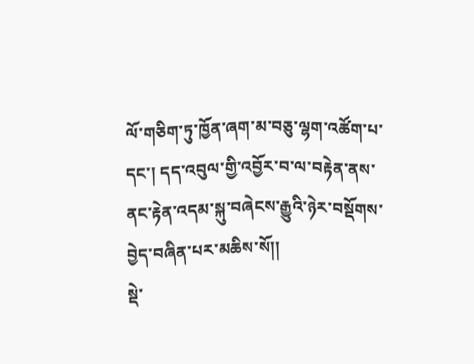ལོ་གཅིག་ཏུ་ཁྱོན་ཞག་མ་བཅུ་ལྷག་འཚོག་པ་དང་། དད་འབུལ་གྱི་འབྱོར་བ་ལ་བརྟེན་ནས་ནང་རྟེན་འདམ་སྐུ་བཞེངས་རྒྱུའི་ཉེར་བསྡོགས་བྱེད་བཞིན་པར་མཆིས་སོ།།
སྡེ་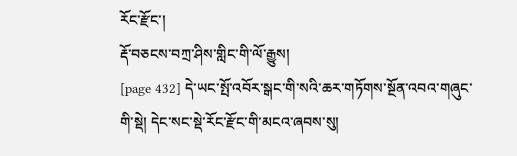རོང་རྫོང་།
རྡོ་བཅངས་བཀྲ་ཤིས་གླིང་གི་ལོ་རྒྱུས།
[page 432] དེ་ཡང་སྤོ་འབོར་སྒང་གི་སའི་ཆར་གཏོགས་སྔོན་འབའ་གཞུང་གི་སྡེ། དེང་སང་སྡེ་རོང་རྫོང་གི་མངའ་ཞབས་སུ།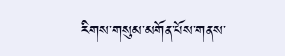རིགས་གསུམ་མགོན་པོས་གནས་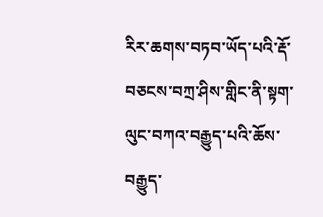རིར་ཆགས་བཏབ་ཡོད་པའི་རྡོ་བཅངས་བཀྲ་ཤིས་གླིང་ནི་སྟག་ལུང་བཀའ་བརྒྱུད་པའི་ཆོས་བརྒྱུད་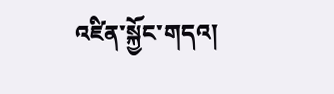འཛིན་སྐྱོང་གདའ།